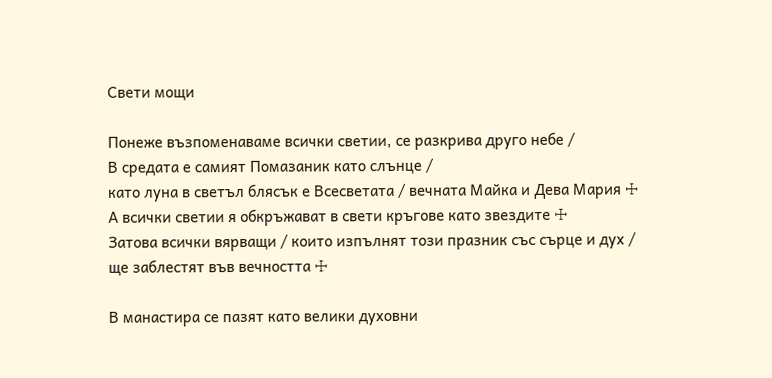Свети мощи

Понеже възпоменаваме всички светии, се разкрива друго небе /
В средата е самият Помазаник като слънце /
като луна в светъл блясък е Всесветата / вечната Майка и Дева Мария ☩
А всички светии я обкръжават в свети кръгове като звездите ☩
Затова всички вярващи / които изпълнят този празник със сърце и дух /
ще заблестят във вечността ☩

В манастира се пазят като велики духовни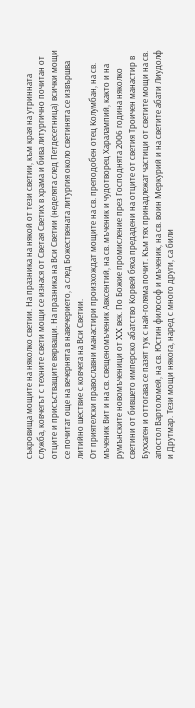съкровища мощите на няколко светии. На празника на някой от тези светии, към края на утринната служба, ковчегът с техните свети мощи се изнася от Светая Светих в храма и бива литургично почитан от отците и присъстващите вярващи. На празника на Вси Светии (неделята след Петдесетница) всички мощи се почитат още на вечернята в навечерието, а след Божествената литургия около светинята се извършва литийно шествие с ковчега на Вси Светии.
От приятелски православни манастири произхождат мощите на св. преподобен отец Колумбан, на св. мъченик Вит и на св. свещеномъченик Авксентий, на св. мъченик и чудотворец Харалампий, както и на румънските новомъченици от XX век. По Божие промисление през Господнята 2006 година няколко светини от бившето имперско абатство Корвей бяха предадени на отците от светия Троичен манастир в Буххаген и оттогава се пазят тук с най-голяма почит. Към тях принадлежат частици от светите мощи на св. апостол Вартоломей, на св. Юстин философ и мъченик, на св. воин Меркурий и на светите абати Лиудолф и Друтмар. Тези мощи някога, наред с много други, са били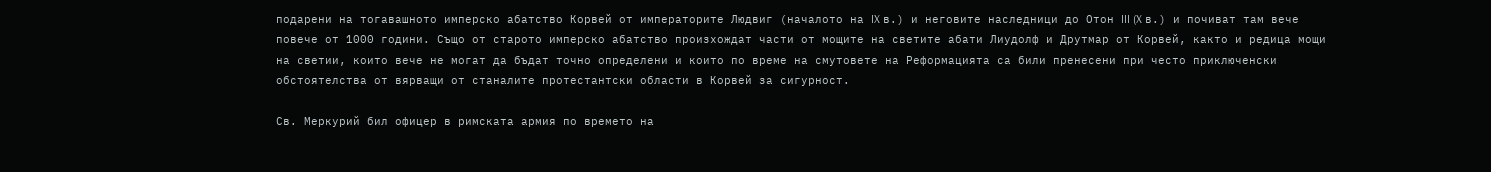подарени на тогавашното имперско абатство Корвей от императорите Людвиг (началото на IX в.) и неговите наследници до Отон III (X в.) и почиват там вече повече от 1000 години. Също от старото имперско абатство произхождат части от мощите на светите абати Лиудолф и Друтмар от Корвей, както и редица мощи на светии, които вече не могат да бъдат точно определени и които по време на смутовете на Реформацията са били пренесени при често приключенски обстоятелства от вярващи от станалите протестантски области в Корвей за сигурност.

Св. Меркурий бил офицер в римската армия по времето на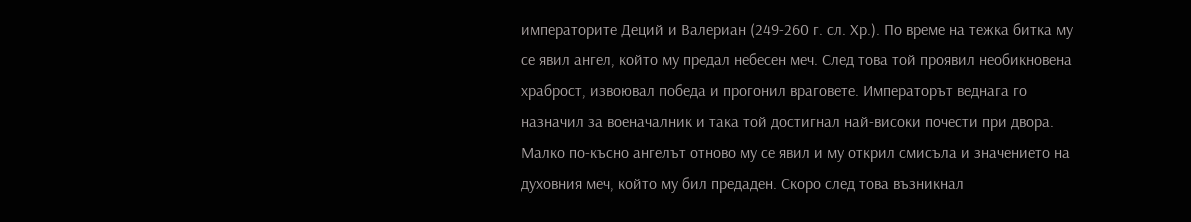императорите Деций и Валериан (249-260 г. сл. Хр.). По време на тежка битка му се явил ангел, който му предал небесен меч. След това той проявил необикновена храброст, извоювал победа и прогонил враговете. Императорът веднага го назначил за военачалник и така той достигнал най-високи почести при двора. Малко по-късно ангелът отново му се явил и му открил смисъла и значението на духовния меч, който му бил предаден. Скоро след това възникнал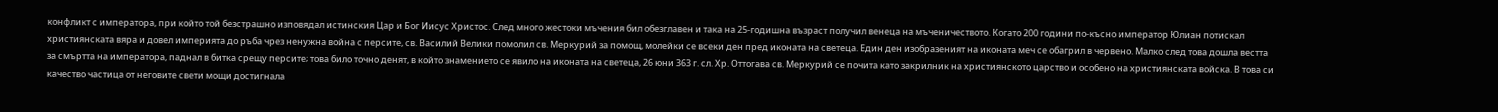конфликт с императора, при който той безстрашно изповядал истинския Цар и Бог Иисус Христос. След много жестоки мъчения бил обезглавен и така на 25-годишна възраст получил венеца на мъченичеството. Когато 200 години по-късно император Юлиан потискал християнската вяра и довел империята до ръба чрез ненужна война с персите, св. Василий Велики помолил св. Меркурий за помощ, молейки се всеки ден пред иконата на светеца. Един ден изобразеният на иконата меч се обагрил в червено. Малко след това дошла вестта за смъртта на императора, паднал в битка срещу персите; това било точно денят, в който знамението се явило на иконата на светеца, 26 юни 363 г. сл. Хр. Оттогава св. Меркурий се почита като закрилник на християнското царство и особено на християнската войска. В това си качество частица от неговите свети мощи достигнала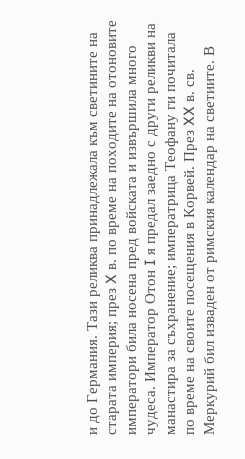и до Германия. Тази реликва принадлежала към светините на старата империя; през X в. по време на походите на отоновите императори била носена пред войската и извършила много чудеса. Император Отон I я предал заедно с други реликви на манастира за съхранение; императрица Теофану ги почитала по време на своите посещения в Корвей. През XX в. св. Меркурий бил изваден от римския календар на светиите. В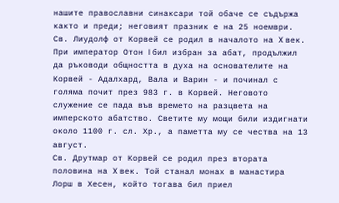нашите православни синаксари той обаче се съдържа както и преди; неговият празник е на 25 ноември.
Св. Лиудолф от Корвей се родил в началото на X век. При император Отон I бил избран за абат, продължил да ръководи общността в духа на основателите на Корвей - Адалхард, Вала и Варин - и починал с голяма почит през 983 г. в Корвей. Неговото служение се пада във времето на разцвета на имперското абатство. Светите му мощи били издигнати около 1100 г. сл. Хр., а паметта му се чества на 13 август.
Св. Друтмар от Корвей се родил през втората половина на X век. Той станал монах в манастира Лорш в Хесен, който тогава бил приел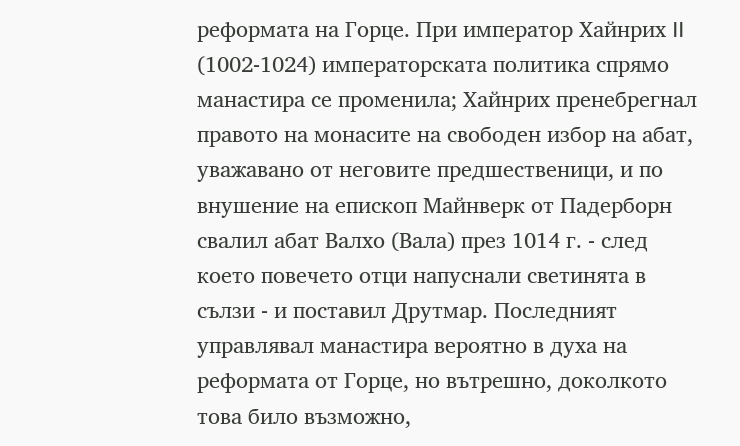реформата на Горце. При император Хайнрих II (1002-1024) императорската политика спрямо манастира се променила; Хайнрих пренебрегнал правото на монасите на свободен избор на абат, уважавано от неговите предшественици, и по внушение на епископ Майнверк от Падерборн свалил абат Валхо (Вала) през 1014 г. - след което повечето отци напуснали светинята в сълзи - и поставил Друтмар. Последният управлявал манастира вероятно в духа на реформата от Горце, но вътрешно, доколкото това било възможно,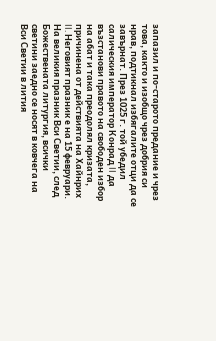запазил и по-старото предание и чрез това, както и изобщо чрез добрия си нрав, подтикнал избягалите отци да се завърнат. През 1025 г. той убедил салическия император Конрад II да възстанови правото на свободен избор на абат и така преодолял кризата, причинена от действията на Хайнрих II. Неговият празник е на 15 февруари.
На великия празник Вси Светии, след Божествената литургия, всички светини заедно се носят в ковчега на Вси Светии в лития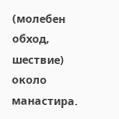(молебен обход, шествие) около манастира.